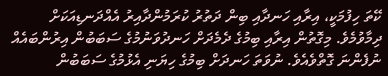ކޭތަ ހިފުމަކީ، އިރާއި ހަނދާއި ބިން ދަތުރު ކުރަމުންދާއިރު އެއްދަނޑިއަކަށް ދިމާވުމެވެ. މިގޮތުން އިރާއި ބިމުގެ ދެމެދަށް ހަނދުވަނުމުގެ ސަބަބުން އިރުންބައެއް ނުފެންނަ ގޮތްވެއެވެ. ނުވަތަ ހަނދަށް ބިމުގެ ހިޔަނި އެޅުމުގެ ސަބަބުން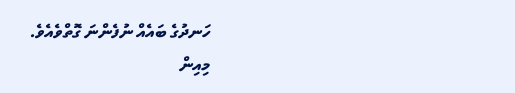ހަނދުގެ ބައެއް ނުފެންނަ ގޮތްވެއެވެ.
މިއިން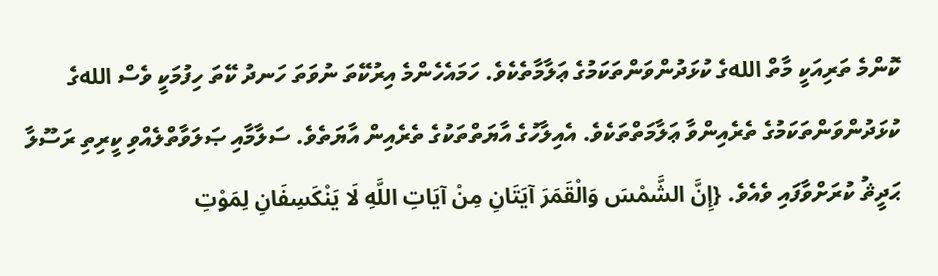ކޮންމެ ތަރިއަކީ މާތް اللهގެ ކުޅަދުންވަންތަކަމުގެ ޢަލާމާތެކެވެ. ހަމައެހެންމެ އިރުކޭތަ ނުވަތަ ހަނދު ކޭތަ ހިފުމަކީ ވެސް اللهގެ ކުޅަދުންވަންތަކަމުގެ ތެރެއިންވާ ޢަލާމަތްތަކެވެ. އެއިލާހުގެ އާޔަތްތަކުގެ ތެރެއިން އާޔަތެވެ. ސަލާމާއި ޞަލަވާތްލެއްވި ކީރިތި ރަސޫލާ ޙަދީޘު ކުރަށްވާފައި ވެއެވެ. {إِنَّ الشَّمْسَ وَالْقَمَرَ آيَتَانِ مِنْ آيَاتِ اللَّهِ لَا يَنْكَسِفَانِ لِمَوْتِ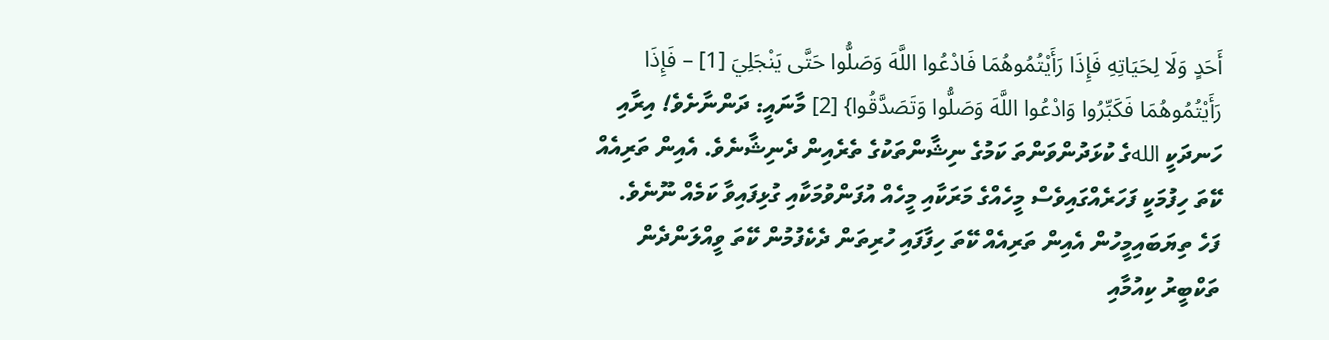أَحَدٍ وَلَا لِحَيَاتِهِ فَإِذَا رَأَيْتُمُوهُمَا فَادْعُوا اللَّهَ وَصَلُّوا حَتَّى يَنْجَلِيَ [1] – فَإِذَا رَأَيْتُمُوهُمَا فَكَبِّرُوا وَادْعُوا اللَّهَ وَصَلُّوا وَتَصَدَّقُوا} [2] މާނައީ: ދަންނާށެވެ! އިރާއި ހަނދަކީ اللهގެ ކުޅަދުންވަންތަ ކަމުގެ ނިޝާންތަކުގެ ތެރެއިން ދެނިޝާނެވެ. އެއިން ތަރިއެއް ކޭތަ ހިފުމަކީ ފަހަރެއްގައިވެސް މީހެއްގެ މަރަކާއި މީހެއް އުފަންވުމަކާއި ގުޅިފައިވާ ކަމެއް ނޫނެވެ. ފަހެ ތިޔަބައިމީހުން އެއިން ތަރިއެއް ކޭތަ ހިފާފައި ހުރިތަން ދެކެފުމުން ކޭތަ ވީއްލަންދެން ތަކްބީރު ކިއުމާއި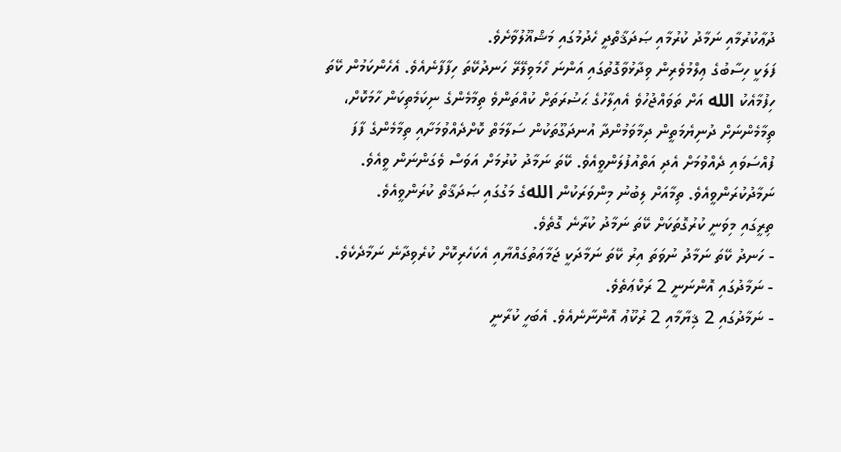ދުޢާކުރުމާއި ނަމާދު ކުރުމާއި ޞަދަޤާތްދީ ހެދުމުގައި މަޝްޣޫލުވާށެވެ.
ފަލަކީ ހިސާބުގެ ޢިލްމުވެރިން ވިދާޅުވާގޮތުގައި އަންނަ ހޯމަވިލޭރޭ ހަނދުކޭތަ ހިފާފާނެއެވެ. އެހެންކަމުން ކޭތަ ހިފުމާއެކު الله އަށް ތަވައްޖުހުވެ އެއިލާހުގެ ޙަޟުރަތަށް ކުއްތަންވެ ތިމާމެންގެ ނިކަމެތިކަން ހާމަކޮށް، ތިމާމެންނަށް ދުނިޔެމަތީން ދިމާވަމުންދާ އުނދަގޫތަކުން ސަލާމަތް ކޮށްދެއްވުމަށާއި ތިމާމެންގެ ފާފަ ފުއްސަވައި ދެއްވުމަށް އެދި އަތްއުފުލަންވީއެވެ. ކޭތަ ނަމާދު ކުރުމަށް އަވަސް ވެގަންނަން ވީއެވެ. ނަމާދުކުރަންވީއެވެ. ތިމާއަށް ލިބުނު މިންވަރަކުން اللهގެ މަގުގައި ޞަދަޤާތް ކުރަންވީއެވެ.
ތިރީގައި މިވަނީ ކުރުގޮތަކަށް ކޭތަ ނަމާދު ކުރާނެ ގޮތެވެ.
- ހަނދު ކޭތަ ނަމާދު ނުވަތަ އިރު ކޭތަ ނަމާދަކީ ޖަމާޢަތުގައްޔާއި އެކަހެރިކޮށް ކުރެވިދާނެ ނަމާދެކެވެ.
- ނަމާދުގައި އޮންނަނީ 2 ރަކްޢަތެވެ.
- ނަމާދުގައި 2 ޤިޔާމާއި 2 ރުކޫޢު އޮންނާނެއެވެ. އެބަހީ ކުރާނީ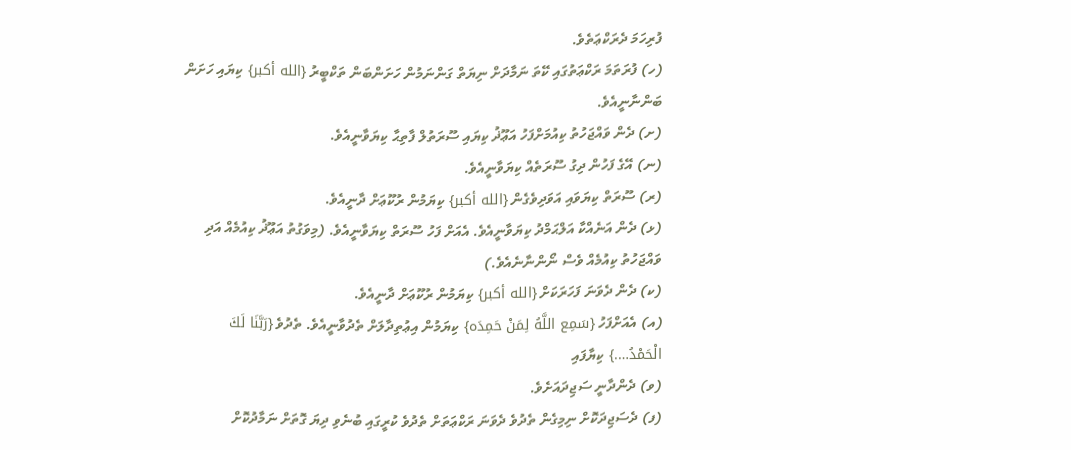ފުރިހަމަ ދެރަކްޢަތެވެ.
(ހ) ފުރަތަމަ ރަކްޢަތުގައި ކޭތަ ނަމާދަށް ނިޔަތް ގަންނަމުން ހަށަންބަން ތަކްބީރު {الله أكبر} ކިޔައި ހަށަން ބަންނާނީއެވެ.
(ށ) ދެން ވައްޖަހުތު ކިއުމަށްފަހު އަޢޫޛު ކިޔައި ސޫރަތުލް ފާތިޙާ ކިޔަވާނީއެވެ.
(ނ) އޭގެ ފަހުން ދިގު ސޫރަތެއް ކިޔަވާނީއެވެ.
(ރ) ސޫރަތް ކިޔަވައި އަވަދިވެގެން {الله أكبر} ކިޔަމުން ރުކޫޢަށް ދާނީއެވެ.
(ޅ) ދެން އަނެއްކާ އަލްޙަމްދު ކިޔަވާނީއެވެ. އެއަށް ފަހު ސޫރަތް ކިޔަވާނީއެވެ. (މިވަގުތު އަޢޫޛު ކިއުމެއް އަދި ވައްޖަހުތު ކިއުމެއް ވެސް ނޯންނާނެއެވެ.)
(ކ) ދެން ދެވަނަ ފަހަރަކަށް {الله أكبر} ކިޔަމުން ރުކޫޢަށް ދާނީއެވެ.
(އ) އެއަށްފަހު {سَمِع اللَّهُ لِمَنْ حَمِدَه} ކިޔަމުން އިޢުތިދާލަށް ތެދުވާނީއެވެ. ތެދުވެ {رَبَّنَا لَكَ الْحَمْدُ….} ކިޔާފައި
(ވ) ދެންދާނީ ސަޖިދައަށެވެ.
(ފ) ދެސަޖިދަކޮށް ނިމިގެން ތެދުވެ ދެވަނަ ރަކްޢަތަށް ތެދުވެ ކުރީގައި ބުނެވި ދިޔަ ގޮތަށް ނަމާދުކޮށް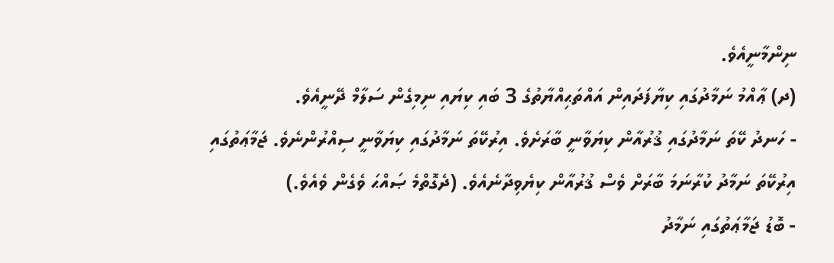ނިންމާނީއެވެ.
(ދ) ޢާއްމު ނަމާދުގައި ކިޔާފަދައިން އައްތަޙިއްޔާތުގެ 3 ބައި ކިޔައި ނިމިގެން ސަލާމް ދޭނީއެވެ.
- ހަނދު ކޭތަ ނަމާދުގައި ޤުރުއާން ކިޔަވާނީ ބާރަށެވެ. އިރުކޭތަ ނަމާދުގައި ކިޔަވާނީ ސިއްރުންނެވެ. ޖަމާޢަތުގައި އިރުކޭތަ ނަމާދު ކުރާނަމަ ބާރަށް ވެސް ޤުރުއާން ކިޔެވިދާނެއެވެ. (ދެގޮތްމެ ޞައްޙަ ވެގެން ވެއެވެ.)
- ބޮޑު ޖަމާޢަތުގައި ނަމާދު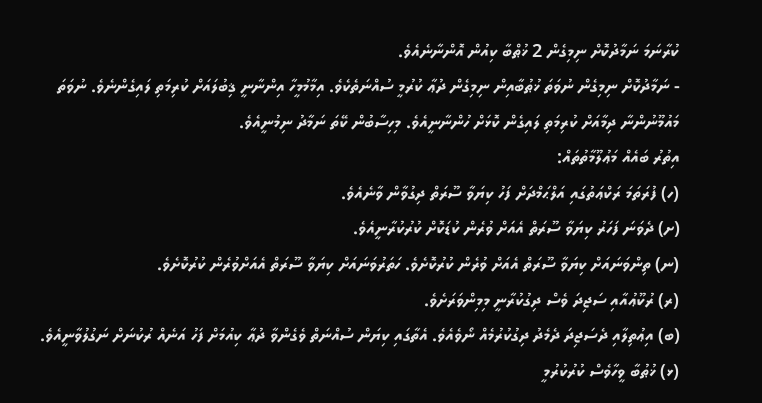ކުރާނަމަ ނަމާދުކޮށް ނިމިގެން 2 ޚުޠްބާ ކިއުން އޮންނާނެއެވެ.
- ނަމާދުކޮށް ނިމިގެން ނުވަތަ ޚުޠުބާއިން ނިމިގެން ދުޢާ ކުރުމީ ސުއްނަތެކެވެ. އިމާމުމީހާ އިންނާނީ ޤިބުލައަށް ކުރިމަތި ލައިގެންނެވެ. ނުވަތަ މައުމޫނުންނާ ދިމާއަށް ކުރިމަތި ލައިގެން ކޮޅަށް ހުންނާނީއެވެ. މިހިސާބުން ކޭތަ ނަމާދު ނިމުނީއެވެ.
އިތުރު ބައެއް މަޢުލޫމާތުތައް:
(ހ) ފުރަތަމަ ރަކްޢަތުގައި އަލްޙަމްދަށް ފަހު ކިޔަވާ ސޫރަތް ދިގުވާން ވާނެއެވެ.
(ށ) ދެވަނަ ފަހަރު ކިޔަވާ ސޫރަތް އެއަށް ވުރެން ކުޑަކޮށް ކުރުކުރާނީއެވެ.
(ނ) ތިންވަނައަށް ކިޔަވާ ސޫރަތް އެއަށް ވުރެން ކުރުކޮށެވެ. ހަތަރުވަނައަށް ކިޔަވާ ސޫރަތް އެއަށްވުރެން ކުރުކޮށެވެ.
(ރ) ރުކޫޢުއާއި ސަޖިދަ ވެސް ދިގުކުރާނީ މިމިންވަރަށެވެ.
(ބ) އިޢުތިލާއި ދެސަޖިދަ ދެމެދު ދިގުކުރުމެއް ނޯވެއެވެ. އެތާގައި ކިޔަން ސުއްނަތް ވެގެންވާ ދުޢާ ކިއުމަށް ފަހު އަނެއް ރުކުނަށް ނަގުލުވާނީއެވެ.
(ޅ) ޚުޠުބާ ވީހާވެސް ކުރުކުރުމީ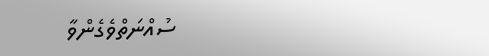ސުއްނަތްވެގެންވާ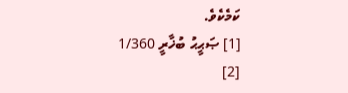ކަމެކެވެ.
[1] ޞަޙީޙު ބުޚާރީ 1/360
[2]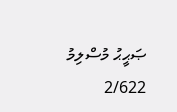ޞަޙީޙު މުސްލިމު 2/622